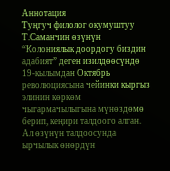Аннотация
Туңгуч филолог окумуштуу Т.Саманчин өзүнүн “Колониялык доордогу биздин адабият” деген изилдөөсүндө 19-кылымдан Октябрь революциясына чейинки кыргыз элинин көркөм чыгармачылыгына мүнөздөмө берип, кеңири талдоого алган. Ал өзүнүн талдоосунда ырчылык өнөрдүн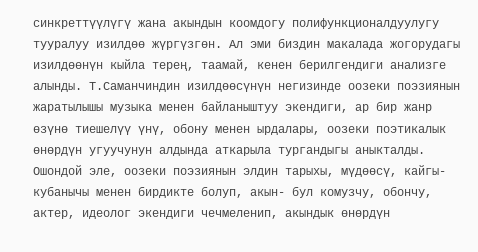синкреттүүлүгү жана акындын коомдогу полифункционалдуулугу тууралуу изилдөө жүргүзгөн. Ал эми биздин макалада жогорудагы изилдөөнүн кыйла терең, таамай, кенен берилгендиги анализге алынды. Т.Саманчиндин изилдөөсүнүн негизинде оозеки поэзиянын жаратылышы музыка менен байланыштуу экендиги, ар бир жанр өзүнө тиешелүү үнү, обону менен ырдалары, оозеки поэтикалык өнөрдүн угуучунун алдында аткарыла тургандыгы аныкталды. Ошондой эле, оозеки поэзиянын элдин тарыхы, мүдөөсү, кайгы-кубанычы менен бирдикте болуп, акын- бул комузчу, обончу, актер, идеолог экендиги чечмеленип, акындык өнөрдүн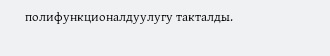полифункционалдуулугу такталды.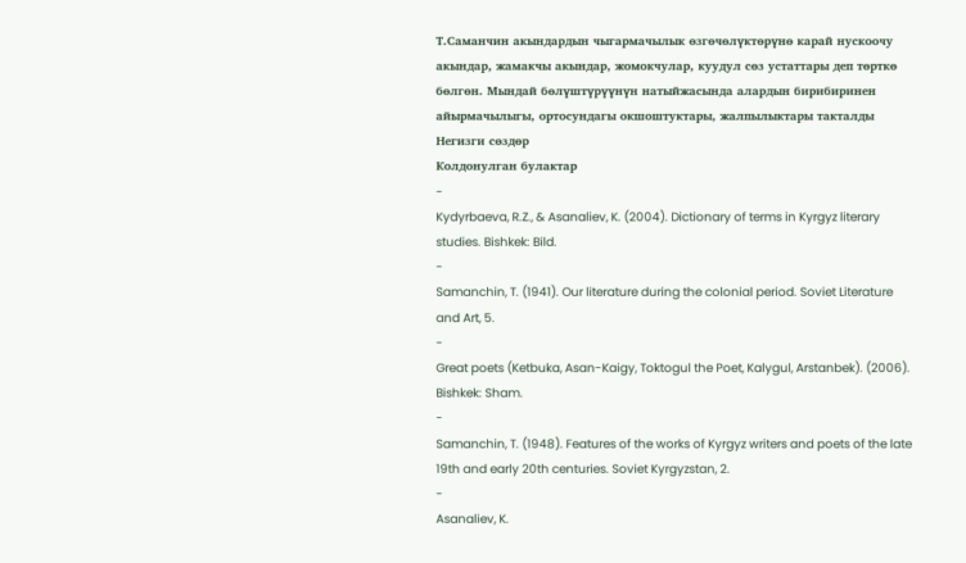Т.Саманчин акындардын чыгармачылык өзгөчөлүктөрүнө карай нускоочу акындар, жамакчы акындар, жомокчулар, куудул сөз устаттары деп төрткө бөлгөн. Мындай бөлүштүрүүнүн натыйжасында алардын бирибиринен айырмачылыгы, ортосундагы окшоштуктары, жалпылыктары такталды
Негизги сөздөр
Колдонулган булактар
-
Kydyrbaeva, R.Z., & Asanaliev, K. (2004). Dictionary of terms in Kyrgyz literary studies. Bishkek: Bild.
-
Samanchin, T. (1941). Our literature during the colonial period. Soviet Literature and Art, 5.
-
Great poets (Ketbuka, Asan-Kaigy, Toktogul the Poet, Kalygul, Arstanbek). (2006). Bishkek: Sham.
-
Samanchin, T. (1948). Features of the works of Kyrgyz writers and poets of the late 19th and early 20th centuries. Soviet Kyrgyzstan, 2.
-
Asanaliev, K.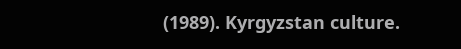(1989). Kyrgyzstan culture.